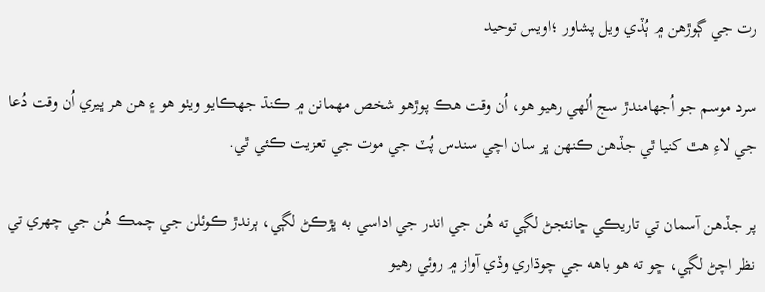رت جي ڳوڙهن ۾ ٻُڏي ويل پشاور ؛اويس توحيد

سرد موسم جو اُجهامندڙ سج اُلهي رهيو هو، اُن وقت هڪ پوڙهو شخص مهمانن ۾ ڪنڌ جهڪايو ويٺو هو ۽ هن هر ڀيري اُن وقت دُعا جي لاءِ هٿ کنيا ٿي جڏهن ڪنهن ڀر سان اچي سندس پُٽ جي موت جي تعزيت ڪئي ٿي.

پر جڏهن آسمان تي تاريڪي ڇانئجڻ لڳي ته هُن جي اندر جي اداسي به ڀڙڪڻ لڳي، ٻرندڙ ڪوئلن جي چمڪ هُن جي چهري تي نظر اچڻ لڳي، ڇو ته هو باهه جي چوڌاري وڏي آواز ۾ روئي رهيو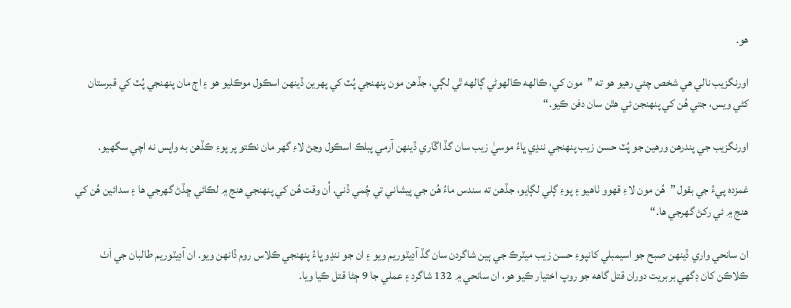هو.

اورنگزيب نالي هي شخص چئي رهيو هو ته ”مون کي، ڪالهه ڪالهوڻي ڳالهه ٿي لڳي، جڏهن مون پنهنجي پُٽ کي پهرين ڏينهن اسڪول موڪليو هو ۽ اڄ مان پنهنجي پُٽ کي قبرستان کڻي ويس، جتي هُن کي پنهنجن ئي هٿن سان دفن ڪيو.“

اورنگزيب جي پندرهن ورهين جو پُٽ حسن زيب پنهنجي ننڍي ڀاءُ موسيٰ زيب سان گڏ اڱاري ڏينهن آرمي پبلڪ اسڪول وڃڻ لاءِ گهر مان نڪتو پر پوءِ ڪڏهن به واپس نه اچي سگهيو.

غمزده پيءُ جي بقول ”هُن مون لاءِ قهوو ٺاهيو ۽ پوءِ ڳلي لڳايو، جڏهن ته سندس ماءُ هُن جي پيشاني تي چُمي ڏني. اُن وقت هُن کي پنهنجي هنج ۾ لڪائي ڇڏڻ گهرجي ها ۽ سدائين هُن کي هنج ۾ ئي رکڻ گهرجي ها.“

ان سانحي واري ڏينهن صبح جو اسيمبلي کانپوءِ حسن زيب ميٽرڪ جي ٻين شاگردن سان گڏ آڊيٽوريم ويو ۽ ان جو ننڍو ڀاءُ پنهنجي ڪلاس روم ڏانهن ويو. ان آڊيٽوريم طالبان جي اَٺ ڪلاڪن کان ڊگهي بربريت دوران قتل گاهه جو روپ اختيار ڪيو هو، ان سانحي ۾ 132 شاگرد ۽ عملي جا 9 ڄڻا قتل ڪيا ويا.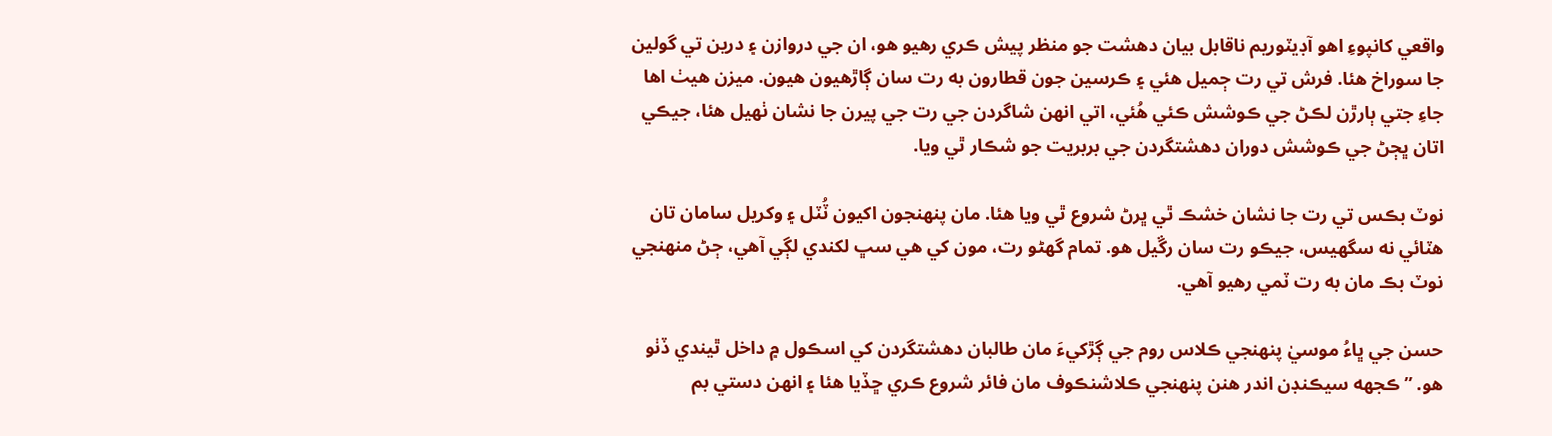واقعي کانپوءِ اهو آڊيٽوريم ناقابل بيان دهشت جو منظر پيش ڪري رهيو هو، ان جي دروازن ۽ درين تي گولين جا سوراخ هئا. فرش تي رت ڄميل هئي ۽ ڪرسين جون قطارون به رت سان ڳاڙهيون هيون. ميزن هيٺ اها جاءِ جتي ٻارڙن لڪڻ جي ڪوشش ڪئي هُئي، اتي انهن شاگردن جي رت جي پيرن جا نشان ٺهيل هئا، جيڪي اتان ڀڄڻ جي ڪوشش دوران دهشتگردن جي بربريت جو شڪار ٿي ويا.

نوٽ بڪس تي رت جا نشان خشڪ ٿي ڀرڻ شروع ٿي ويا هئا. مان پنهنجون اکيون ٽُٽل ۽ وکريل سامان تان هٽائي نه سگهيس، جيڪو رت سان رڱيل هو. تمام گهڻو رت، مون کي هي سڀ لکندي لڳي آهي، ڄڻ منهنجي نوٽ بڪ مان به رت ٽمي رهيو آهي.

حسن جي ڀاءُ موسيٰ پنهنجي ڪلاس روم جي ڳڙکيءَ مان طالبان دهشتگردن کي اسڪول ۾ داخل ٿيندي ڏٺو هو. ”ڪجهه سيڪنڊن اندر هنن پنهنجي ڪلاشنڪوف مان فائر شروع ڪري ڇڏيا هئا ۽ انهن دستي بم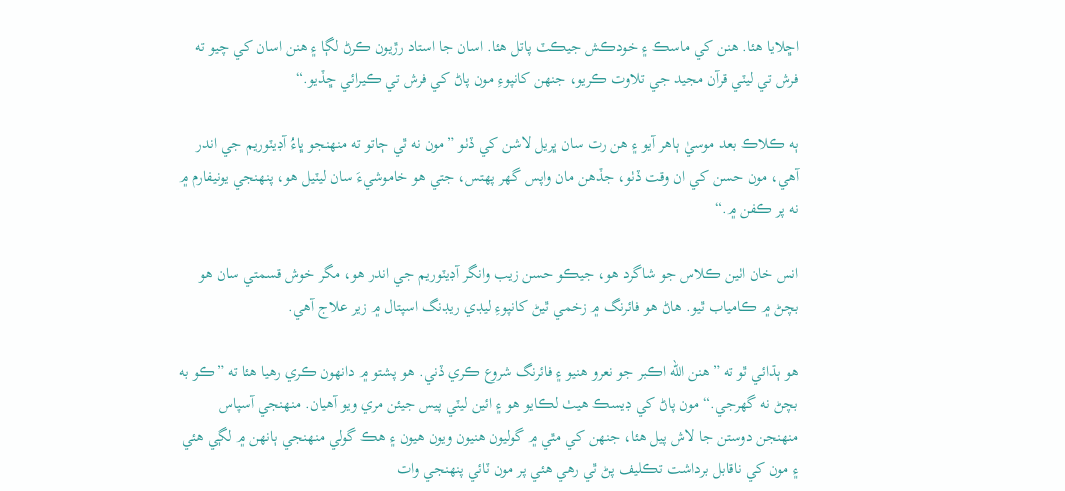اڇلايا هئا. هنن کي ماسڪ ۽ خودڪش جيڪٽ پاتل هئا. اسان جا استاد رڙيون ڪرڻ لڳا ۽ هنن اسان کي چيو ته فرش تي ليٽي قرآن مجيد جي تلاوت ڪريو، جنهن کانپوءِ مون پاڻ کي فرش تي ڪيرائي ڇڏيو.“

ٻه ڪلاڪ بعد موسيٰ ٻاهر آيو ۽ هن رت سان ڀريل لاشن کي ڏٺو ”مون نه ٿي ڄاتو ته منهنجو ڀاءُ آڊيٽوريم جي اندر آهي، مون حسن کي ان وقت ڏٺو، جڏهن مان واپس گهر پهتس، جتي هو خاموشيءَ سان ليٽيل هو، پنهنجي يونيفارم ۾ نه پر ڪفن ۾.“

انس خان اٺين ڪلاس جو شاگرد هو، جيڪو حسن زيب وانگر آڊيٽوريم جي اندر هو، مگر خوش قسمتي سان هو بچڻ ۾ ڪامياب ٿيو. هاڻ هو فائرنگ ۾ زخمي ٿيڻ کانپوءِ ليڊي ريڊنگ اسپتال ۾ زير علاج آهي.

هو ٻڌائي ٿو ته ”هنن الله اڪبر جو نعرو هنيو ۽ فائرنگ شروع ڪري ڏني. هو پشتو ۾ دانهون ڪري رهيا هئا ته ”ڪو به بچڻ نه گهرجي.“ مون پاڻ کي ڊيسڪ هيٺ لڪايو هو ۽ ائين ليٽي پيس جيئن مري ويو آهيان. منهنجي آسپاس منهنجن دوستن جا لاش پيل هئا، جنهن کي مٿي ۾ گوليون هنيون ويون هيون ۽ هڪ گولي منهنجي ٻانهن ۾ لڳي هئي ۽ مون کي ناقابل برداشت تڪليف پڻ ٿي رهي هئي پر مون ٽائي پنهنجي وات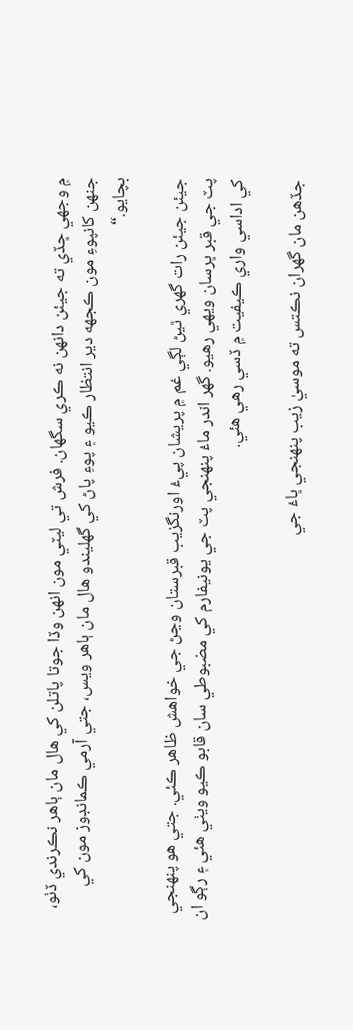۾ وجهي ڇڏي ته جيئن دانهن نه ڪري سگهان. فرش تي ليٽي مون انهن وڏا جوتا پاتلن کي هال مان ٻاهر نڪرندي ڏٺو، جنهن کانپوءِ مون ڪجهه دير انتظار ڪيو ۽ پوءِ پاڻ کي گهليندو هال مان ٻاهر ويس، جتي آرمي ڪمانڊوز مون کي بچايو.“

جيئن جيئن رات گهري ٿيڻ لڳي غم ۾ پريشان پيءُ اورنگزيب قبرستان وڃڻ جي خواهش ظاهر ڪئي. جتي هو پنهنجي پٽ جي قبر ڀرسان ويهي رهيو. گهر اندر ماءُ پنهنجي پٽ جي يونيفارم کي مضبوطي سان قابو ڪيو ويٺي هئي ۽ رڳو ان کي اداسي واري ڪيفيت ۾ ڏسي رهي هئي.

جڏهن مان گهران نڪتس ته موسيٰ زيب پنهنجي ڀاءُ جي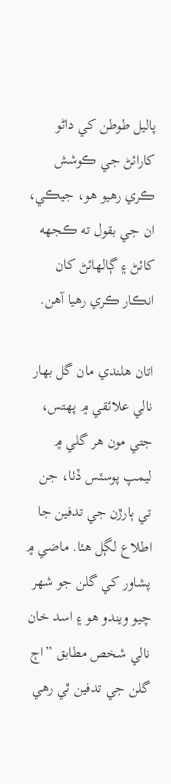پاليل طوطن کي داڻو کارائڻ جي ڪوشش ڪري رهيو هو، جيڪي، ان جي بقول ته ڪجهه کائڻ ۽ ڳالهائڻ کان انڪار ڪري رهيا آهن.

اتان هلندي مان گل بهار نالي علائقي ۾ پهتس، جتي مون هر گلي ۾ ليمپ پوسٽس ڏٺا، جن تي ٻارڙن جي تدفين جا اطلاع لڳل هئا. ماضي ۾ پشاور کي گلن جو شهر چيو ويندو هو ۽ اسد خان نالي شخص مطابق ”اڄ گلن جي تدفين ٿي رهي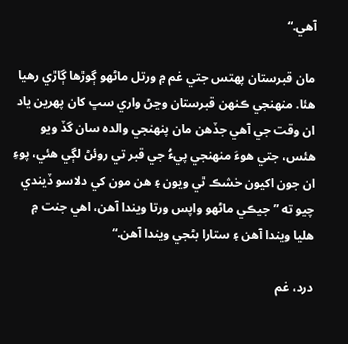آهي.“

مان قبرستان پهتس جتي غم ۾ ورتل ماڻهو ڳوڙها ڳاڙي رهيا هئا. منهنجي ڪنهن قبرستان وڃڻ واري سڀ کان پهرين ياد ان وقت جي آهي جڏهن مان پنهنجي والده سان گڏ ويو هئس، جتي هوءَ منهنجي پيءُ جي قبر تي روئڻ لڳي هئي، پوءِ ان جون اکيون خشڪ ٿي ويون ۽ هن مون کي دلاسو ڏيندي چيو ته ”جيڪي ماڻهو واپس ورتا ويندا آهن، اهي جنت ۾ هليا ويندا آهن ۽ ستارا بڻجي ويندا آهن.“

درد، غم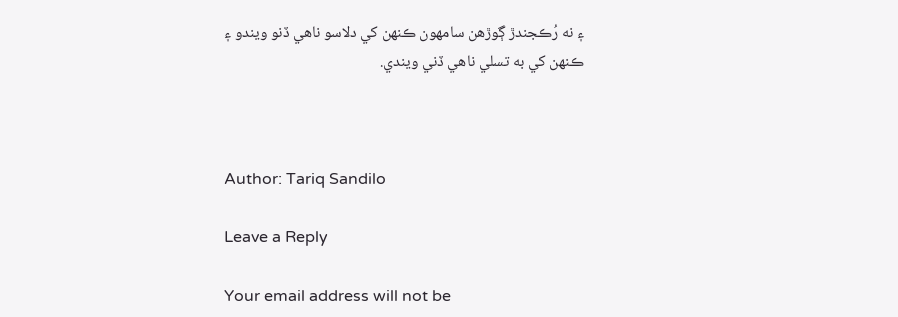۽ نه رُڪجندڙ ڳوڙهن سامهون ڪنهن کي دلاسو ناهي ڏنو ويندو ۽ ڪنهن کي به تسلي ناهي ڏني ويندي.



Author: Tariq Sandilo

Leave a Reply

Your email address will not be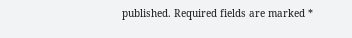published. Required fields are marked *